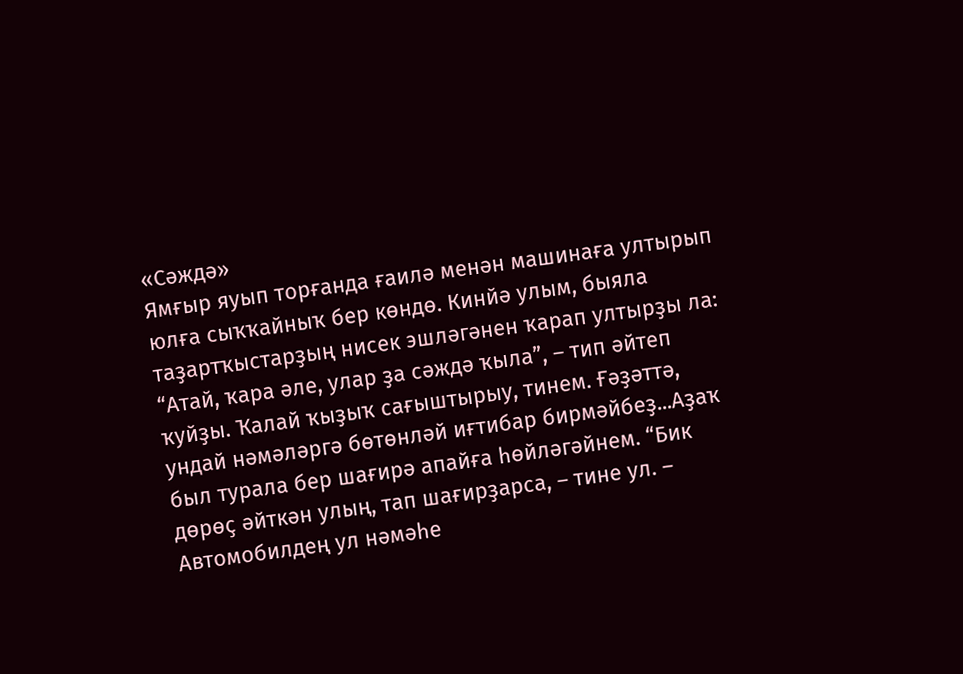«Сәждә»
Ямғыр яуып торғанда ғаилә менән машинаға ултырып юлға сыҡҡайныҡ бер көндө. Кинйә улым, быяла таҙартҡыстарҙың нисек эшләгәнен ҡарап ултырҙы ла: “Атай, ҡара әле, улар ҙа сәждә ҡыла”, – тип әйтеп ҡуйҙы. Ҡалай ҡыҙыҡ сағыштырыу, тинем. Ғәҙәттә, ундай нәмәләргә бөтөнләй иғтибар бирмәйбеҙ...Аҙаҡ был турала бер шағирә апайға һөйләгәйнем. “Бик дөрөҫ әйткән улың, тап шағирҙарса, – тине ул. – Автомобилдең ул нәмәһе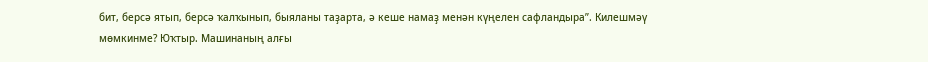бит, берсә ятып, берсә ҡалҡынып, быяланы таҙарта, ә кеше намаҙ менән күңелен сафландыра”. Килешмәү мөмкинме? Юҡтыр. Машинаның алғы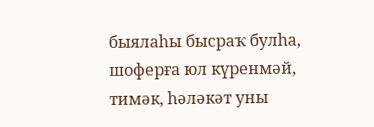быялаһы бысраҡ булһа, шоферға юл күренмәй, тимәк, һәләкәт уны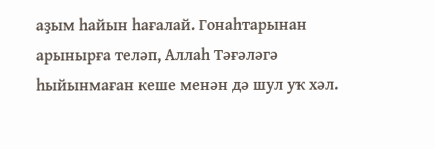аҙым һайын һағалай. Гонаһтарынан арынырға теләп, Аллаһ Тәғәләгә һыйынмаған кеше менән дә шул уҡ хәл.